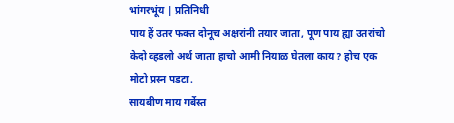भांगरभूंय | प्रतिनिधी
पाय हें उतर फक्त दोनूच अक्षरांनी तयार जाता, पूण पाय ह्या उतरांचो केदो व्हडलो अर्थ जाता हाचो आमी नियाळ घेतला काय? होच एक मोटो प्रस्न पडटा.
सायबीण माय गर्बेस्त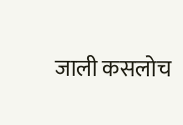जाली कसलोच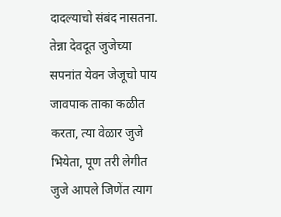दादल्याचो संबंद नासतना. तेन्ना देवदूत जुजेच्या सपनांत येवन जेजूचो पाय जावपाक ताका कळीत करता, त्या वेळार जुजे भियेता, पूण तरी लेगीत जुजे आपले जिणेंत त्याग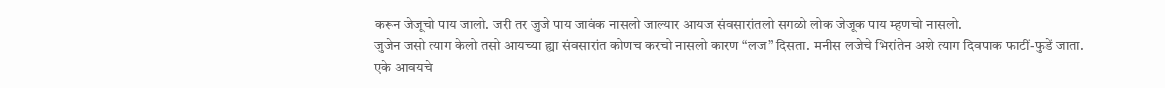करून जेजूचो पाय जालो. जरी तर जुजे पाय जावंक नासलो जाल्यार आयज संवसारांतलो सगळो लोक जेजूक पाय म्हणचो नासलो.
जुजेन जसो त्याग केलो तसो आयच्या ह्या संवसारांत कोणच करचो नासलो कारण “लज” दिसता. मनीस लजेचे भिरांतेन अशे त्याग दिवपाक फाटीं-फुडें जाता.
एके आवयचे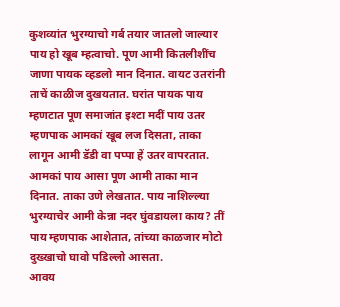कुशव्यांत भुरग्याचो गर्ब तयार जातलो जाल्यार पाय हो खूब म्हत्वाचो. पूण आमी कितलीशींच जाणा पायक व्हडलो मान दिनात. वायट उतरांनी ताचें काळीज दुखयतात. घरांत पायक पाय म्हणटात पूण समाजांत इश्टा मदीं पाय उतर म्हणपाक आमकां खूब लज दिसता, ताका लागून आमी डॅडी वा पप्पा हें उतर वापरतात. आमकां पाय आसा पूण आमी ताका मान दिनात. ताका उणे लेखतात. पाय नाशिल्ल्या भुरग्याचेर आमी केन्ना नदर घुंवडायला काय? तीं पाय म्हणपाक आशेतात, तांच्या काळजार मोटो दुख्खाचो घावो पडिल्लो आसता.
आवय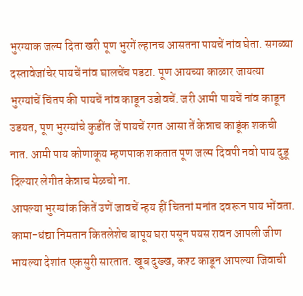भुरग्याक जल्म दिता खरी पूण भुरगें ल्हानच आसतना पायचें नांव घेता. सगळ्या दस्तावेजांचेर पायचें नांव घालचेंच पडटा. पूण आयच्या काळार जायत्या भुरग्यांचें चिंतप की पायचें नांव काडून उडोवचें. जरी आमी पायचें नांव काडून उडयत, पूण भुरग्यांचे कुडींत जें पायचें रगत आसा तें केन्नाच काडूंक शकची नात. आमी पाय कोणाकूय म्हणपाक शकतात पूण जल्म दिवपी नवो पाय दुडू दिल्यार लेगीत केन्नाच मेळचो ना.
आपल्या भुरग्यांक कितें उणें जावचें न्हय हीं चितनां मनांत दवरून पाय भोंवता. कामा-धंद्या निमतान कितलेशेच बापूय घरा पसून पयस रावन आपली जीण भायल्या देशांत एकसुरी सारतात. खूब दुख्ख, कश्ट काडून आपल्या जिवाची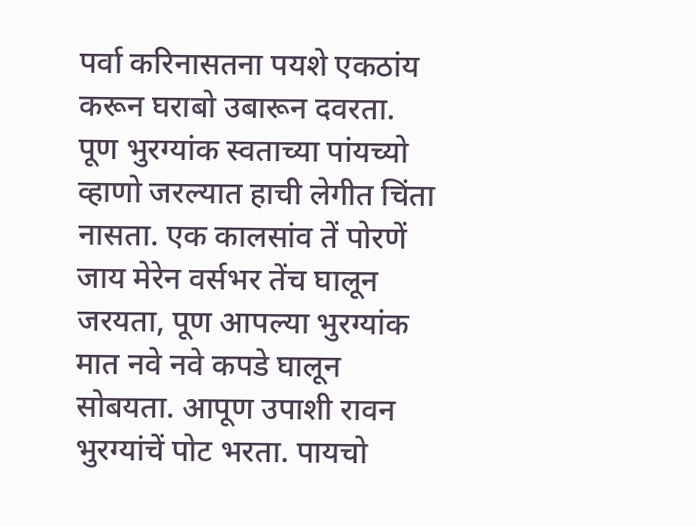पर्वा करिनासतना पयशे एकठांय करून घराबो उबारून दवरता. पूण भुरग्यांक स्वताच्या पांयच्यो व्हाणो जरल्यात हाची लेगीत चिंता नासता. एक कालसांव तें पोरणें जाय मेरेन वर्सभर तेंच घालून जरयता, पूण आपल्या भुरग्यांक मात नवे नवे कपडे घालून सोबयता. आपूण उपाशी रावन भुरग्यांचें पोट भरता. पायचो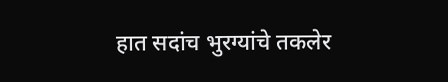हात सदांच भुरग्यांचे तकलेर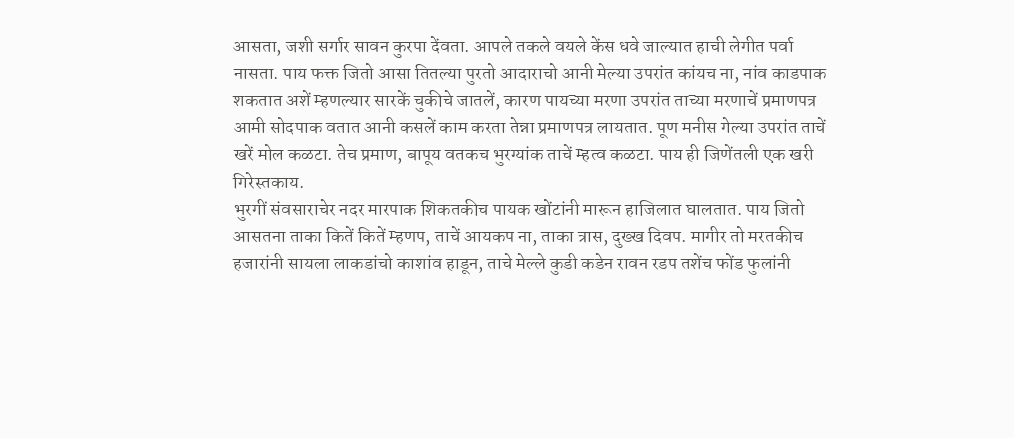आसता, जशी सर्गार सावन कुरपा देंवता. आपले तकले वयले केंस धवे जाल्यात हाची लेगीत पर्वा नासता. पाय फक्त जितो आसा तितल्या पुरतो आदाराचो आनी मेल्या उपरांत कांयच ना, नांव काडपाक शकतात अशें म्हणल्यार सारकें चुकीचे जातलें, कारण पायच्या मरणा उपरांत ताच्या मरणाचें प्रमाणपत्र आमी सोदपाक वतात आनी कसलें काम करता तेन्ना प्रमाणपत्र लायतात. पूण मनीस गेल्या उपरांत ताचें खरें मोल कळटा. तेच प्रमाण, बापूय वतकच भुरग्यांक ताचें म्हत्व कळटा. पाय ही जिणेंतली एक खरी गिरेस्तकाय.
भुरगीं संवसाराचेर नदर मारपाक शिकतकीच पायक खोंटांनी मारून हाजिलात घालतात. पाय जितो आसतना ताका कितें कितें म्हणप, ताचें आयकप ना, ताका त्रास, दुख्ख दिवप. मागीर तो मरतकीच हजारांनी सायला लाकडांचो काशांव हाडून, ताचे मेल्ले कुडी कडेन रावन रडप तशेंच फोंड फुलांनी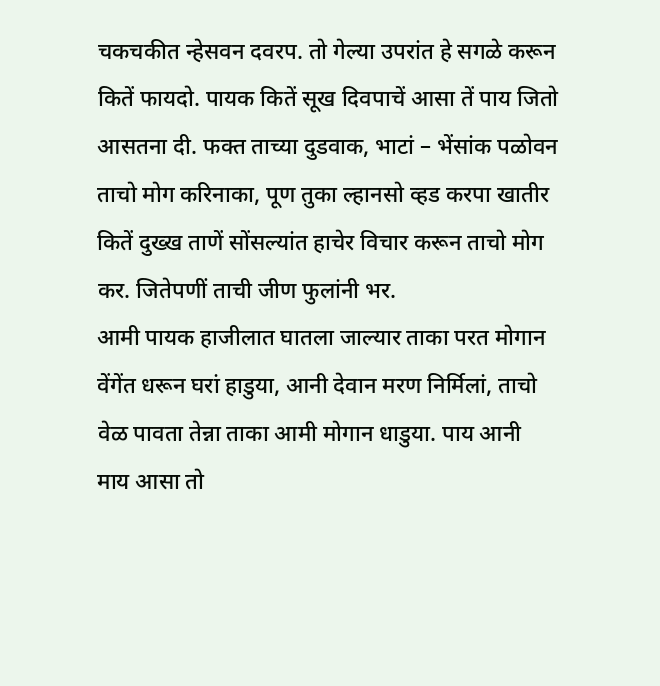चकचकीत न्हेसवन दवरप. तो गेल्या उपरांत हे सगळे करून कितें फायदो. पायक कितें सूख दिवपाचें आसा तें पाय जितो आसतना दी. फक्त ताच्या दुडवाक, भाटां – भेंसांक पळोवन ताचो मोग करिनाका, पूण तुका ल्हानसो व्हड करपा खातीर कितें दुख्ख ताणें सोंसल्यांत हाचेर विचार करून ताचो मोग कर. जितेपणीं ताची जीण फुलांनी भर.
आमी पायक हाजीलात घातला जाल्यार ताका परत मोगान वेंगेंत धरून घरां हाडुया, आनी देवान मरण निर्मिलां, ताचो वेळ पावता तेन्ना ताका आमी मोगान धाडुया. पाय आनी माय आसा तो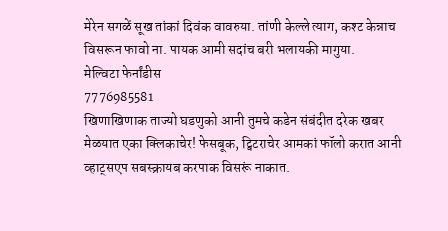मेरेन सगळें सूख तांकां दिवंक वावरुया. तांणी केल्ले त्याग, कश्ट केन्नाच विसरून फावो ना. पायक आमी सदांच बरी भलायकी मागुया.
मेल्विटा फेर्नांडीस
7776985581
खिणाखिणाक ताज्यो घडणुको आनी तुमचे कडेन संबंदीत दरेक खबर मेळयात एका क्लिकाचेर! फेसबूक, ट्विटराचेर आमकां फॉलो करात आनी व्हाट्सएप सबस्क्रायब करपाक विसरूं नाकात.